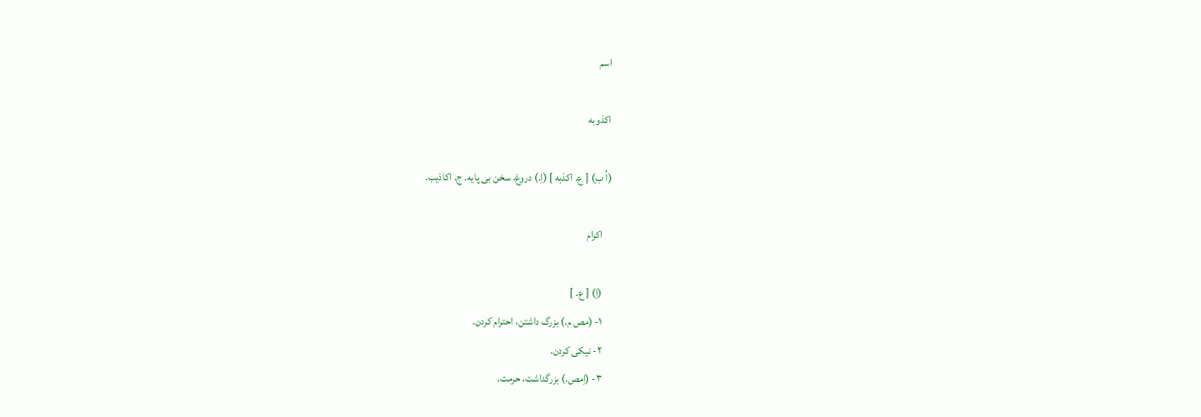اسم

اکذوبه

(اُ بِ) [ ع. اکذبه ] (اِ.) دروغ، سخن بی پایه. ج. اکاذیب.

    اکرام

    (اِ) [ ع. ]
    ۱- (مص م.) بزرگ داشتن، احترام کردن.
    ۲- نیکی کردن.
    ۳- (اِمص.) بزرگداشت، حرمت.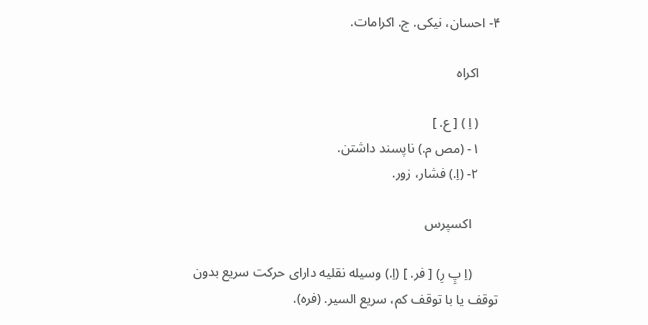۴- احسان، نیکی. ج. اکرامات.

      اکراه

      ( اِ ) [ ع. ]
      ۱- (مص م.) ناپسند داشتن.
      ۲- (اِ.) فشار، زور.

        اکسپرس

        (اِ پِ رِ) [ فر. ] (اِ.) وسیله نقلیه دارای حرکت سریع بدون توقف یا با توقف کم، سریع السیر. (فره).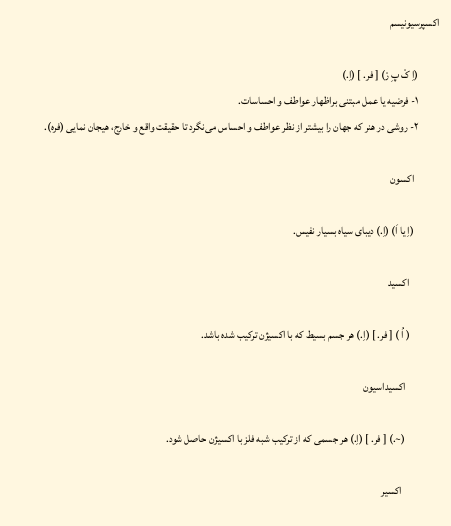اکسپرسیونیسم

          (اِ کْ پِ رْ) [ فر. ] (اِ.)
          ۱- فرضیه یا عمل مبتنی براظهار عواطف و احساسات.
          ۲- روشی در هنر که جهان را بیشتر از نظر عواطف و احساس می‌نگرد تا حقیقت واقع و خارج، هیجان نمایی (فره).

            اکسون

            (اِ یا اَ) (اِ.) دیبای سیاه بسیار نفیس.

              اکسید

              ( اُ ) [ فر. ] (اِ.) هر جسم بسیط که با اکسیژن ترکیب شده باشد.

                اکسیداسیون

                (~.) [ فر. ] (اِ.) هر جسمی که از ترکیب شبه فلز با اکسیژن حاصل شود.

                  اکسیر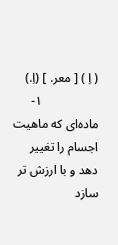( اِ ) [ معر. ] (اِ.)
                  ۱- ماده‌ای که ماهیت اجسام را تغییر دهد و با ارزش تر سازد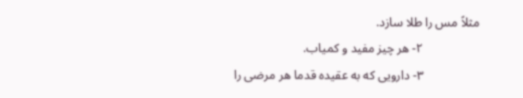مثلاً مس را طلا سازد.
                  ۲- هر چیز مفید و کمیاب.
                  ۳- دارویی که به عقیده قدما هر مرضی را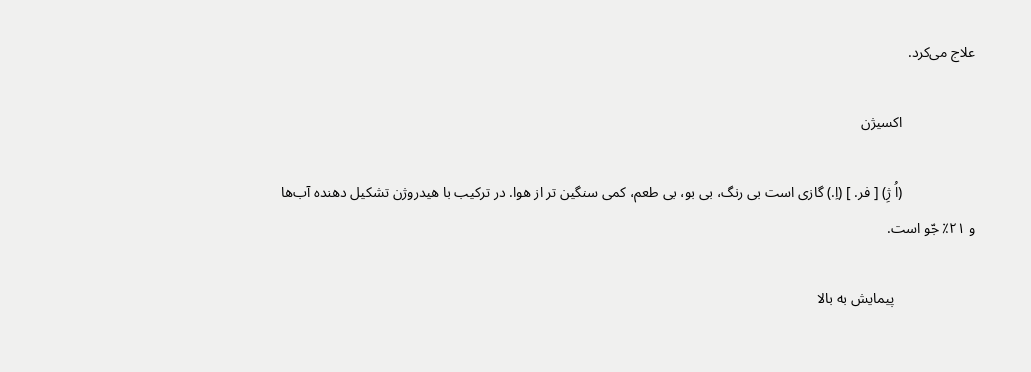علاج می‌کرد.

                    اکسیژن

                    (اُ ژِ) [ فر. ] (اِ.) گازی است بی رنگ، بی بو، بی طعم، کمی سنگین تر از هوا. در ترکیب با هیدروژن تشکیل دهنده آب‌ها و ۲۱٪ جّو است.

                      پیمایش به بالا